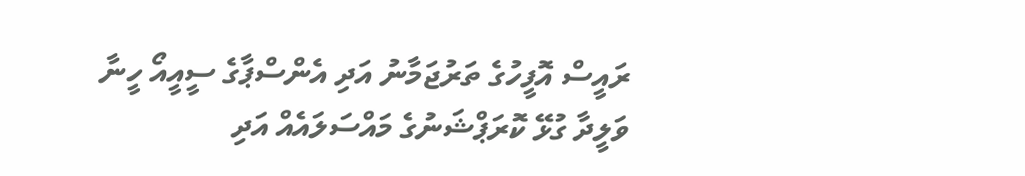ރައީސް އޮފީހުގެ ތަރުޖަމާނު އަދި އެންސްޕާގެ ސީއީއޯ ހީނާ ވަލީދާ ގުޅޭ ކޮރަޕްޝަނުގެ މައްސަލައެއް އަދި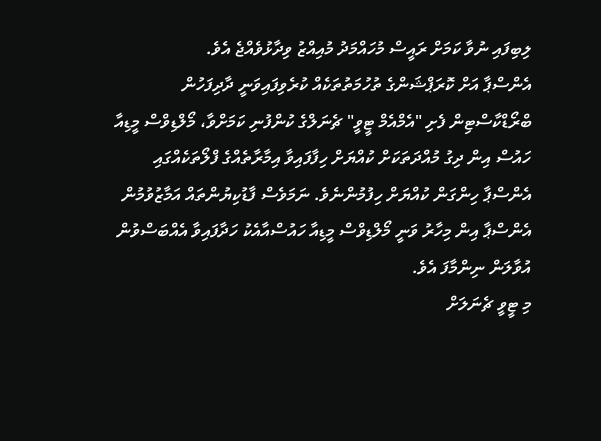ލިބިފައި ނުވާ ކަމަށް ރައީސް މުހައްމަދު މުއިއްޒު ވިދާޅުވެއްޖެ އެވެ.
އެންސްޕާ އަށް ކޮރަޕްޝަންގެ ތުހުމަތުތަކެއް ކުރެވިފައިވަނީ ދާދިފަހުން ބްރޯޑްކާސްޓިން ފެށި "އެމްއެމް ޓީވީ" ޗެނަލްގެ ކުންފުނި ކަމަށްވާ، މޯލްޑިވްސް މީޑިއާ ހައުސް އިން ދިގު މުއްދަތަކަށް ކުއްޔަށް ހިފާފައިވާ އިމާރާތެއްގެ ފްލޯތަކެއްގައި އެންސްޕާ ހިންގަން ކުއްޔަށް ހިފުމުންނެވެ. ނަމަވެސް ފާޑުކިޔުންތައް އަމާޒުވުމުން އެންސްޕާ އިން މިހާރު ވަނީ މޯލްޑިވްސް މީޑިއާ ހައުސްއާއެކު ހަދާފައިވާ އެއްބަސްވުން އުވާލަން ނިންމާފަ އެވެ.
މި ޓީވީ ޗެނަލަށް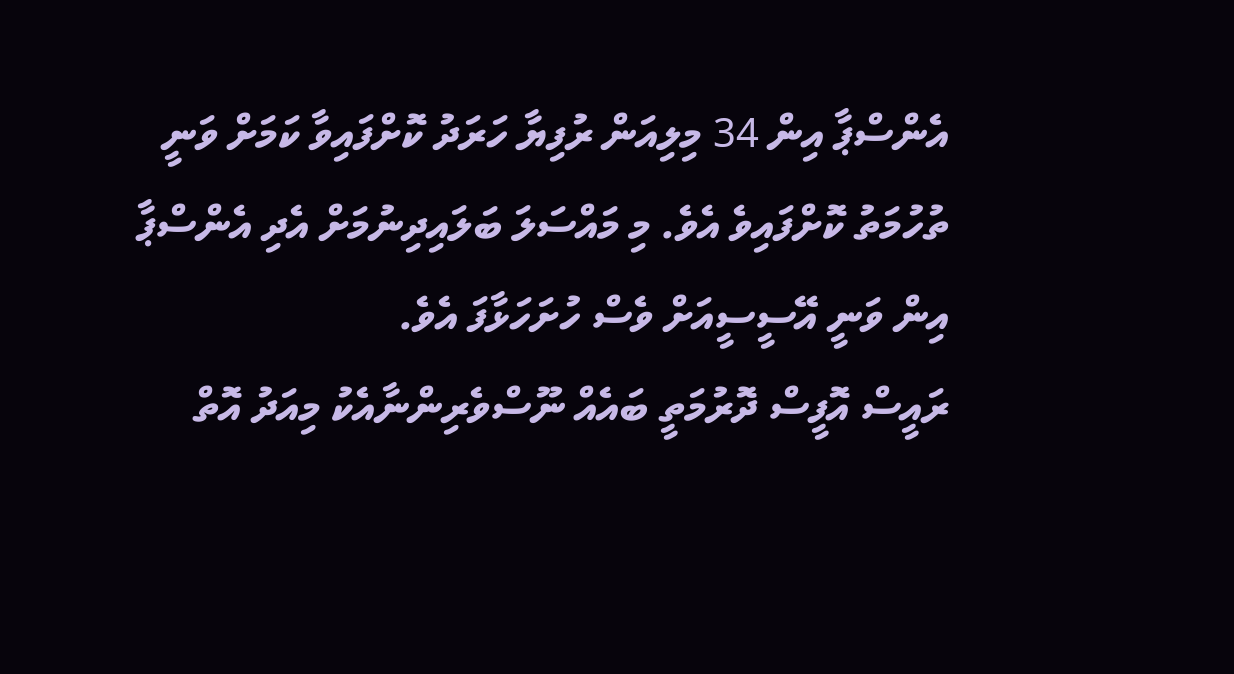އެންސްޕާ އިން 34 މިލިއަން ރުފިޔާ ހަރަދު ކޮށްފައިވާ ކަމަށް ވަނީ ތުހުމަތު ކޮށްފައިވެ އެވެ. މި މައްސަލަ ބަލައިދިނުމަށް އެދި އެންސްޕާ އިން ވަނީ އޭސީސީއަށް ވެސް ހުށަހަޅާފަ އެވެ.
ރައީސް އޮފީސް ދޮރުމަތީ ބައެއް ނޫސްވެރިންނާއެކު މިއަދު އޮތް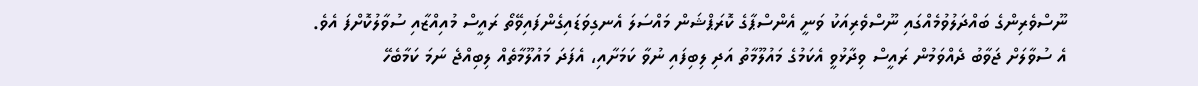ނޫސްވެރިންގެ ބައްދަލުވުމެއްގައި ނޫސްވެރިއަކު ވަނީ އެންސްޕާގެ ކޮރަޕްޝަން މައްސަލަ އެނގިވަޑައިގެންފައިވޭތޯ ރައީސް މުއިއްޒާއި ސުވާލުކޮށްފަ އެވެ.
އެ ސުވާލަށް ޖަވާބު ދެއްވަމުން ރައީސް ވިދާޅުވީ އެކަމުގެ މައުލޫމާތު އަދި ލިބިފައި ނުވާ ކަމަށާއި، އެފަދަ މައުލޫމާތެއް ލިބިއްޖެ ނަމަ ކަމާބެހޭ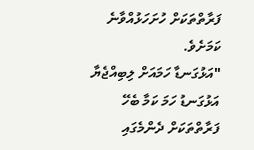ފަރާތްތަކަށް ހުށަހަޅުއްވާނެ ކަމަށެވެ.
"އަޅުގަނޑާ ހަމައަށް ލިބިއްޖެޔާ އަޅުގަނޑު ހަމަ ކަމާ ބެހޭ ފަރާތްތަކަށް ދެންމެގައި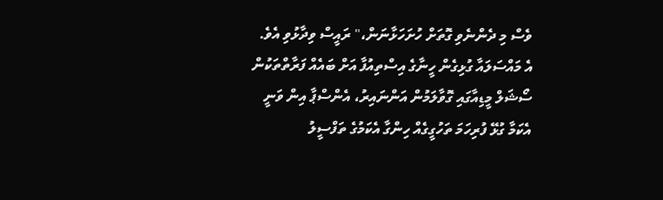ވެސް މި ދެންނެވި ގޮތަށް ހުށަހަޅާނަން،" ރައީސް ވިދާޅުވި އެވެ.
އެ މައްސަލައާ ގުޅިގެން ހީނާގެ އިސްތިއުފާ އަށް ބައެއް ފަރާތްތަކުން ސޯޝަލް މީޑިއާގައި ގޮވާލަމުން އަންނައިރު، އެންސްޕާ އިން ވަނީ އެކަމާ ގުޅޭ ފުރިހަމަ ތަހުގީގެއް ހިންގާ އެކަމުގެ ތަފްސީލު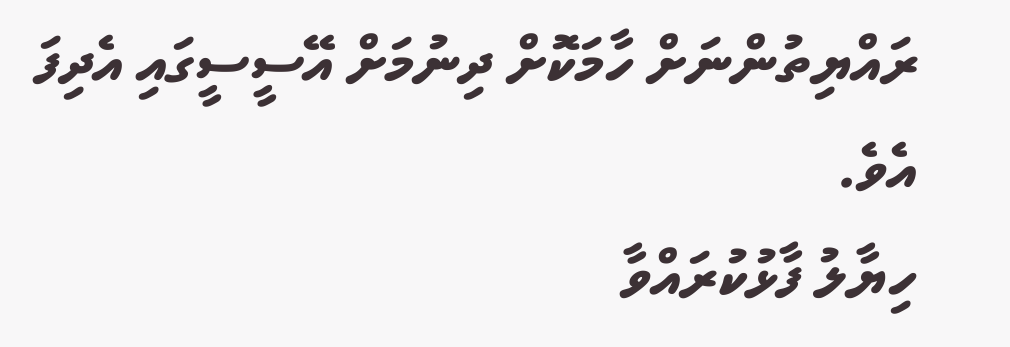ރައްޔިތުންނަށް ހާމަކޮށް ދިނުމަށް އޭސީސީގައި އެދިފަ އެވެ.
ހިޔާލު ފާޅުކުރައްވާ